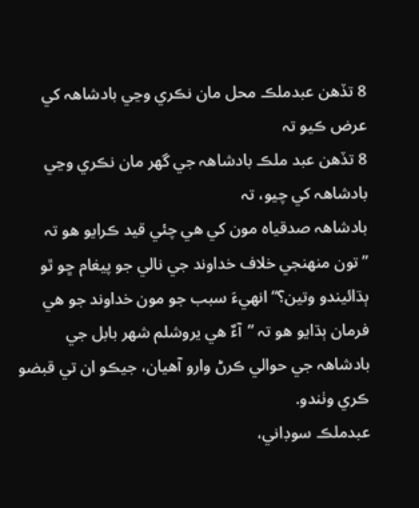8 تڏهن عبدملڪ محل مان نڪري وڃي بادشاهہ کي عرض ڪيو تہ
8 تڏهن عبد ملڪ بادشاهہ جي گهر مان نڪري وڃي بادشاهہ کي چيو، تہ
بادشاهہ صدقياہ مون کي هي چئي قيد ڪرايو هو تہ ”تون منهنجي خلاف خداوند جي نالي جو پيغام ڇو ٿو ٻڌائيندو وتين؟“ انهيءَ سبب جو مون خداوند جو هي فرمان ٻڌايو هو تہ ”آءٌ هي يروشلم شهر بابل جي بادشاهہ جي حوالي ڪرڻ وارو آهيان، جيڪو ان تي قبضو ڪري وٺندو.
عبدملڪ سوڊاني،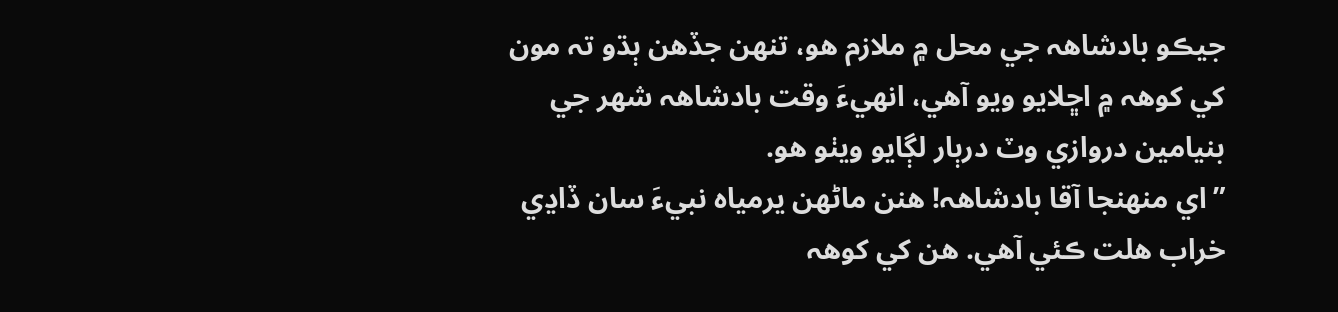جيڪو بادشاهہ جي محل ۾ ملازم هو، تنهن جڏهن ٻڌو تہ مون کي کوهہ ۾ اڇلايو ويو آهي، انهيءَ وقت بادشاهہ شهر جي بنيامين دروازي وٽ درٻار لڳايو ويٺو هو.
”اي منهنجا آقا بادشاهہ! هنن ماڻهن يرمياہ نبيءَ سان ڏاڍي خراب هلت ڪئي آهي. هن کي کوهہ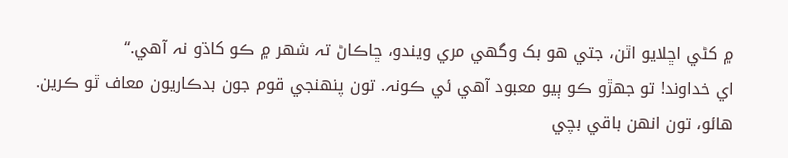۾ کڻي اڇلايو اٿن، جتي هو بک وگھي مري ويندو، ڇاڪاڻ تہ شهر ۾ ڪو کاڌو نہ آهي.“
اي خداوند! تو جهڙو ڪو ٻيو معبود آهي ئي ڪونہ. تون پنهنجي قوم جون بدڪاريون معاف ٿو ڪرين. هائو، تون انهن باقي بچي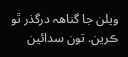ويلن جا گناهہ درگذر ٿو ڪرين. تون سدائين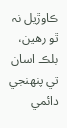ڪاوڙيل نہ ٿو رهين، بلڪ اسان تي پنهنجي دائمي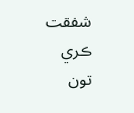شفقت ڪري تون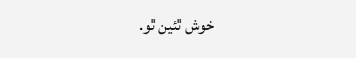خوش ٿئين ٿو.